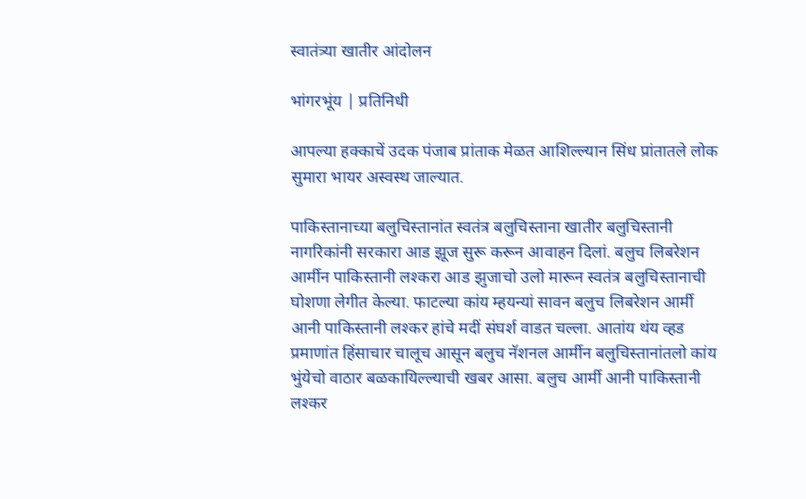स्वातंत्र्या खातीर आंदोलन

भांगरभूंय | प्रतिनिधी

आपल्या हक्काचें उदक पंजाब प्रांताक मेळत आशिल्ल्यान सिंध प्रांतातले लोक सुमारा भायर अस्वस्थ जाल्यात.

पाकिस्तानाच्या बलुचिस्तानांत स्वतंत्र बलुचिस्ताना खातीर बलुचिस्तानी नागरिकांनी सरकारा आड झूज सुरू करून आवाहन दिलां. बलुच लिबरेशन आर्मीन पाकिस्तानी लश्करा आड झुजाचो उलो मारून स्वतंत्र बलुचिस्तानाची घोशणा लेगीत केल्या. फाटल्या कांय म्हयन्यां सावन बलुच लिबरेशन आर्मी आनी पाकिस्तानी लश्कर हांचे मदीं संघर्श वाडत चल्ला. आतांय थंय व्हड प्रमाणांत हिंसाचार चालूच आसून बलुच नॅशनल आर्मीन बलुचिस्तानांतलो कांय भुंयेचो वाठार बळकायिल्ल्याची खबर आसा. बलुच आर्मी आनी पाकिस्तानी लश्कर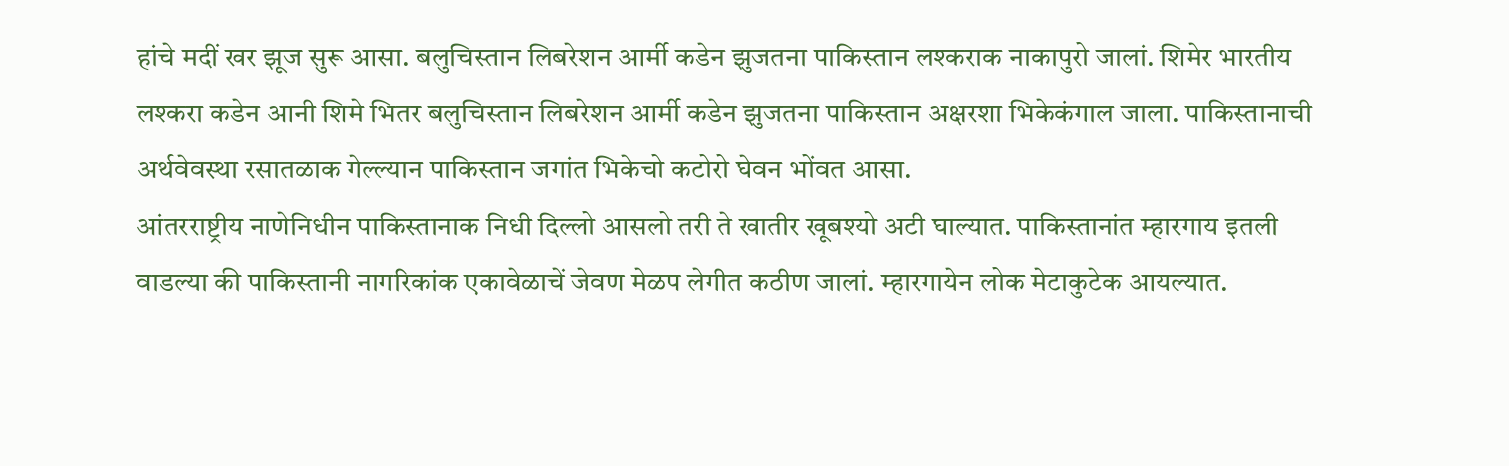हांचे मदीं खर झूज सुरू आसा. बलुचिस्तान लिबरेशन आर्मी कडेन झुजतना पाकिस्तान लश्कराक नाकापुरो जालां. शिमेर भारतीय लश्करा कडेन आनी शिमे भितर बलुचिस्तान लिबरेशन आर्मी कडेन झुजतना पाकिस्तान अक्षरशा भिकेकंगाल जाला. पाकिस्तानाची अर्थवेवस्था रसातळाक गेल्ल्यान पाकिस्तान जगांत भिकेचो कटोरो घेवन भोंवत आसा.
आंतरराष्ट्रीय नाणेनिधीन पाकिस्तानाक निधी दिल्लो आसलो तरी ते खातीर खूबश्यो अटी घाल्यात. पाकिस्तानांत म्हारगाय इतली वाडल्या की पाकिस्तानी नागरिकांक एकावेळाचें जेवण मेळप लेगीत कठीण जालां. म्हारगायेन लोक मेटाकुटेक आयल्यात.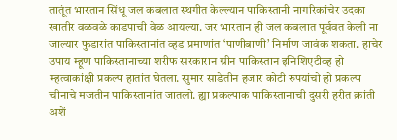तातूंत भारतान सिंधू जल कबलात स्थगीत केल्ल्यान पाकिस्तानी नागरिकांचेर उदका खातीर वळवळे काडपाची वेळ आयल्या. जर भारतान ही जल कबलात पूर्ववत केली ना जाल्यार फुडारांत पाकिस्तानांत व्हड प्रमाणांत ‘पाणीबाणी’ निर्माण जावंक शकता. हाचेर उपाय म्हूण पाकिस्तानाच्या शरीफ सरकारान ग्रीन पाकिस्तान इनिशिएटीव्ह हो म्हत्वाकांक्षी प्रकल्प हातांत घेतला. सुमार साडेतीन हजार कोटी रुपयांचो हो प्रकल्प चीनाचे मजतीन पाकिस्तानांत जातलो. ह्या प्रकल्पाक पाकिस्तानाची दुसरी हरीत क्रांती अशें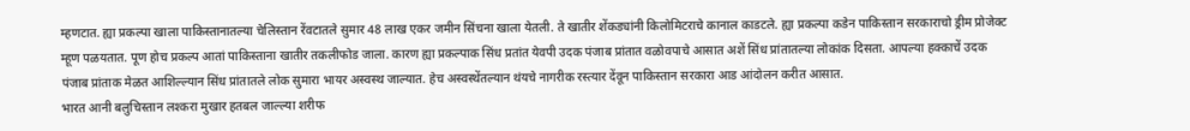म्हणटात. ह्या प्रकल्पा खाला पाकिस्तानातल्या चेलिस्तान रेंवटातले सुमार 48 लाख एकर जमीन सिंचना खाला येतली. ते खातीर शेंकड्यांनी किलोमिटराचे कानाल काडटले. ह्या प्रकल्पा कडेन पाकिस्तान सरकाराचो ड्रीम प्रोजेक्ट म्हूण पळयतात. पूण होच प्रकल्प आतां पाकिस्ताना खातीर तकलीफोड जाला. कारण ह्या प्रकल्पाक सिंध प्रतांत येवपी उदक पंजाब प्रांतात वळोवपाचे आसात अशें सिंध प्रांतातल्या लोकांक दिसता. आपल्या हक्काचें उदक पंजाब प्रांताक मेळत आशिल्ल्यान सिंध प्रांतातले लोक सुमारा भायर अस्वस्थ जाल्यात. हेच अस्वस्थेंतल्यान थंयचे नागरीक रस्त्यार देंवून पाकिस्तान सरकारा आड आंदोलन करीत आसात.
भारत आनी बलुचिस्तान लश्करा मुखार हतबल जाल्ल्या शरीफ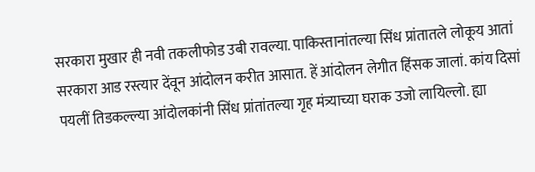सरकारा मुखार ही नवी तकलीफोड उबी रावल्या. पाकिस्तानांतल्या सिंध प्रांतातले लोकूय आतां सरकारा आड रस्त्यार देंवून आंदोलन करीत आसात. हें आंदोलन लेगीत हिंसक जालां. कांय दिसां पयलीं तिडकल्ल्या आंदोलकांनी सिंध प्रांतांतल्या गृह मंत्र्याच्या घराक उजो लायिल्लो. ह्या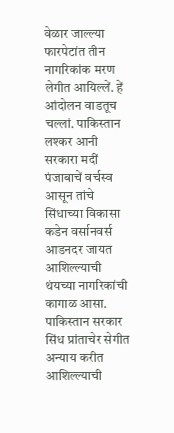वेळार जाल्ल्या फारपेटांत तीन नागरिकांक मरण लेगीत आयिल्लें. हें आंदोलन वाडतूच चल्लां. पाकिस्तान लश्कर आनी सरकारा मदीं पंजाबाचें वर्चस्व आसून तांचे सिंधाच्या विकासा कडेन वर्सानवर्स आडनदर जायत आशिल्ल्याची थंयच्या नागरिकांची कागाळ आसा. पाकिस्तान सरकार सिंध प्रांताचेर सेगीत अन्याय करीत आशिल्ल्याची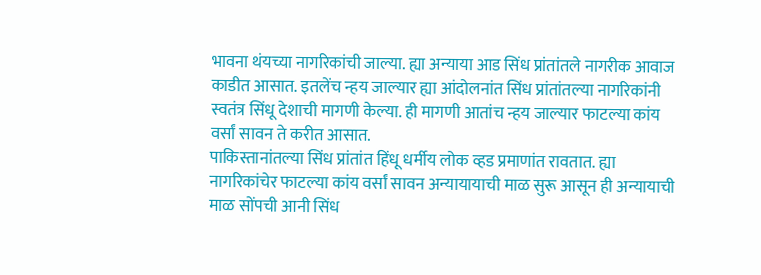भावना थंयच्या नागरिकांची जाल्या. ह्या अन्याया आड सिंध प्रांतांतले नागरीक आवाज काडीत आसात. इतलेंच न्हय जाल्यार ह्या आंदोलनांत सिंध प्रांतांतल्या नागरिकांनी स्वतंत्र सिंधू देशाची मागणी केल्या. ही मागणी आतांच न्हय जाल्यार फाटल्या कांय वर्सां सावन ते करीत आसात.
पाकिस्तानांतल्या सिंध प्रांतांत हिंधू धर्मीय लोक व्हड प्रमाणांत रावतात. ह्या नागरिकांचेर फाटल्या कांय वर्सां सावन अन्यायायाची माळ सुरू आसून ही अन्यायाची माळ सोंपची आनी सिंध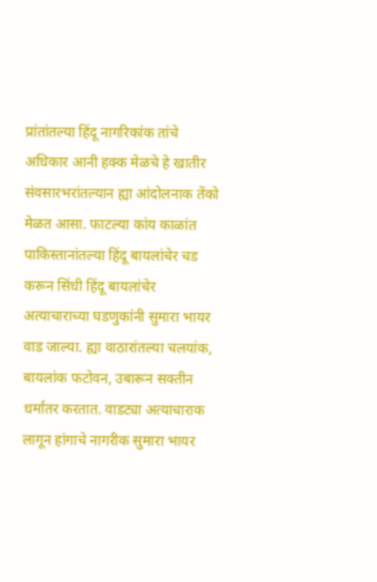प्रांतांतल्या हिंदू नागरिकांक तांचे अधिकार आनी हक्क मेळचे हे खातीर संवसारभरांतल्यान ह्या आंदोलनाक तेंको मेळत आसा. फाटल्या कांय काळांत पाकिस्तानांतल्या हिंदू बायलांचेर चड करून सिंधी हिंदू बायलांचेर अत्याचाराच्या घडणुकांनी सुमारा भायर वाड जाल्या. ह्या वाठारांतल्या चलयांक, बायलांक फटोवन, उबारून सक्तीन धर्मांतर करतात. वाडट्या अत्याचाराक लागून हांगाचे नागरीक सुमारा भायर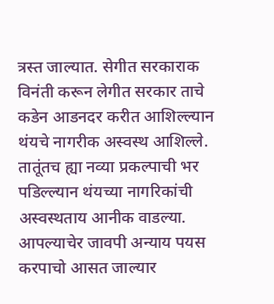त्रस्त जाल्यात. सेगीत सरकाराक विनंती करून लेगीत सरकार ताचे कडेन आडनदर करीत आशिल्ल्यान थंयचे नागरीक अस्वस्थ आशिल्ले. तातूंतच ह्या नव्या प्रकल्पाची भर पडिल्ल्यान थंयच्या नागरिकांची अस्वस्थताय आनीक वाडल्या. आपल्याचेर जावपी अन्याय पयस करपाचो आसत जाल्यार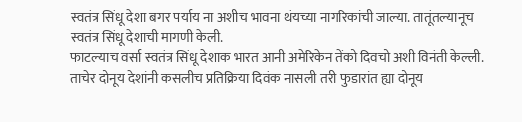स्वतंत्र सिंधू देशा बगर पर्याय ना अशीच भावना थंयच्या नागरिकांची जाल्या. तातूंतल्यानूच स्वतंत्र सिंधू देशाची मागणी केली.
फाटल्याच वर्सा स्वतंत्र सिंधू देशाक भारत आनी अमेरिकेन तेंको दिवचो अशी विनंती केल्ली. ताचेर दोनूय देशांनी कसलीच प्रतिक्रिया दिवंक नासली तरी फुडारांत ह्या दोनूय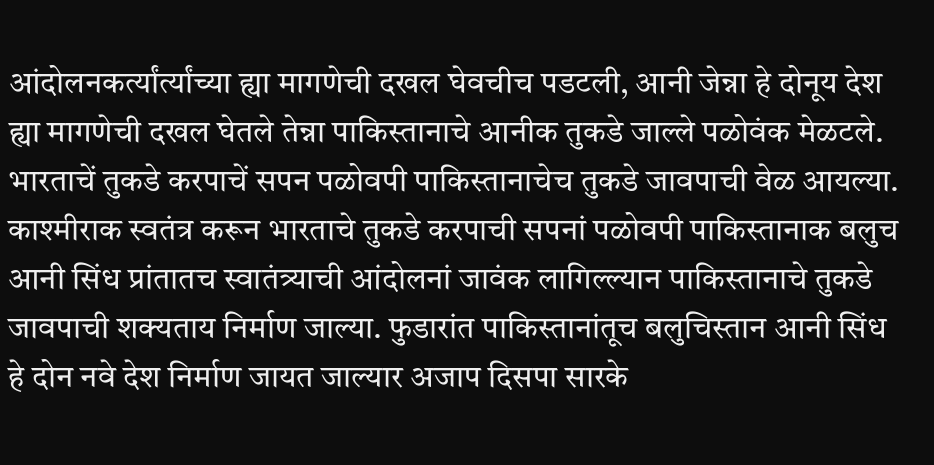आंदोलनकर्त्यांर्त्यांच्या ह्या मागणेची दखल घेवचीच पडटली, आनी जेन्ना हे दोनूय देश ह्या मागणेची दखल घेतले तेन्ना पाकिस्तानाचे आनीक तुकडे जाल्ले पळोवंक मेळटले. भारताचें तुकडे करपाचें सपन पळोवपी पाकिस्तानाचेच तुकडे जावपाची वेळ आयल्या. काश्मीराक स्वतंत्र करून भारताचे तुकडे करपाची सपनां पळोवपी पाकिस्तानाक बलुच आनी सिंध प्रांतातच स्वातंत्र्याची आंदोलनां जावंक लागिल्ल्यान पाकिस्तानाचे तुकडे जावपाची शक्यताय निर्माण जाल्या. फुडारांत पाकिस्तानांतूच बलुचिस्तान आनी सिंध हे दोन नवे देश निर्माण जायत जाल्यार अजाप दिसपा सारके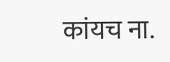कांयच ना.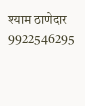श्याम ठाणेदार
9922546295